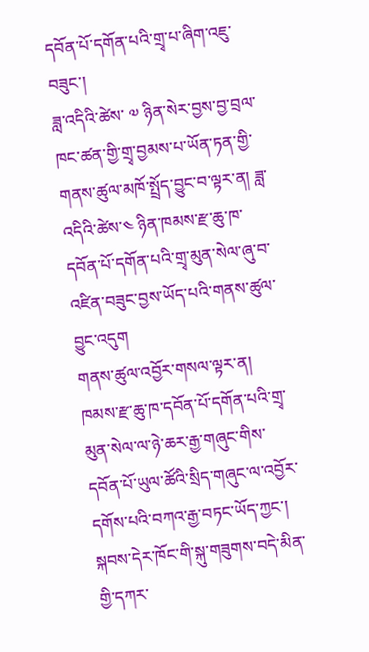དབོན་པོ་དགོན་པའི་གྲྭ་པ་ཞིག་འཇུ་བཟུང་།
ཟླ་འདིའི་ཚེས་ ༧ ཉིན་སེར་བྱས་བྱ་བྲལ་ཁང་ཚན་གྱི་གྲྭ་བྱམས་པ་ཡོན་ཏན་གྱི་གནས་ཚུལ་མཁོ་སྤྲོད་བྱུང་བ་ལྟར་ན། ཟླ་འདིའི་ཚེས་༤ ཉིན་ཁམས་རྫ་ཆུ་ཁ་དབོན་པོ་དགོན་པའི་གྲྭ་མུན་སེལ་ཞུ་བ་འཛིན་བཟུང་བྱས་ཡོད་པའི་གནས་ཚུལ་བྱུང་འདུག
གནས་ཚུལ་འབྱོར་གསལ་ལྟར་ན། ཁམས་རྫ་ཆུ་ཁ་དབོན་པོ་དགོན་པའི་གྲྭ་མུན་སེལ་ལ་ཉེ་ཆར་རྒྱ་གཞུང་གིས་དབོན་པོ་ཡུལ་ཚོའི་སྲིད་གཞུང་ལ་འབྱོར་དགོས་པའི་བཀའ་རྒྱ་བཏང་ཡོད་ཀྱང་། སྐབས་དེར་ཁོང་གི་སྐུ་གཟུགས་བདེ་མིན་གྱི་དཀར་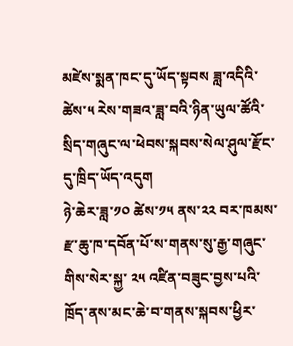མཛེས་སྨན་ཁང་དུ་ཡོད་སྟབས ཟླ་འདིའི་ཚེས་༥ རེས་གཟའ་ཟླ་བའི་ཉིན་ཡུལ་ཚོའི་སྲིད་གཞུང་ལ་ཕེབས་སྐབས་སེལ་ཤུལ་རྫོང་དུ་ཁྲིད་ཡོད་འདུག
ཉེ་ཆེར་ཟླ་༡༠ ཚེས་༡༥ ནས་༢༢ བར་ཁམས་རྫ་ཆུ་ཁ་དབོན་པོ་ས་གནས་སུ་རྒྱ་གཞུང་གིས་སེར་སྐྱ་ ༢༥ འཛིན་བཟུང་བྱས་པའི་ཁྲོད་ནས་མང་ཆེ་བ་གནས་སྐབས་ཕྱིར་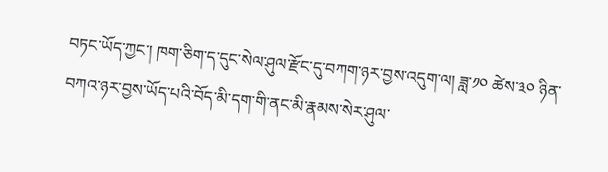བཏང་ཡོད་ཀྱང་། ཁག་ཅིག་ད་དུང་སེལ་ཤུལ་རྫོང་དུ་བཀག་ཉར་བྱས་འདུག་ལ། ཟླ་༡༠ ཚེས་༣༠ ཉིན་བཀའ་ཉར་བྱས་ཡོད་པའི་བོད་མི་དག་གི་ནང་མི་རྣམས་སེར་ཤུལ་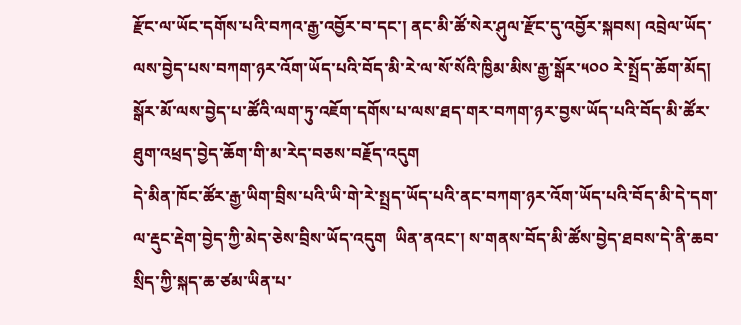རྫོང་ལ་ཡོང་དགོས་པའི་བཀའ་རྒྱ་འབྱོར་བ་དང་། ནང་མི་ཚོ་སེར་ཤུལ་རྫོང་དུ་འབྱོར་སྐབས། འབྲེལ་ཡོད་ལས་བྱེད་པས་བཀག་ཉར་འོག་ཡོད་པའི་བོད་མི་རེ་ལ་སོ་སོའི་ཁྱིམ་མིས་རྒྱ་སྒོར་༥༠༠ རེ་སྤྲོད་ཆོག་མོད། སྒོར་མོ་ལས་བྱེད་པ་ཚོའི་ལག་ཏུ་འཇོག་དགོས་པ་ལས་ཐད་གར་བཀག་ཉར་བྱས་ཡོད་པའི་བོད་མི་ཚོར་ཐུག་འཕྲད་བྱེད་ཆོག་གི་མ་རེད་བཅས་བརྗོད་འདུག
དེ་མིན་ཁོང་ཚོར་རྒྱ་ཡིག་བྲིས་པའི་ཡི་གེ་རེ་སྤྲད་ཡོད་པའི་ནང་བཀག་ཉར་འོག་ཡོད་པའི་བོད་མི་དེ་དག་ལ་རྡུང་རྡེག་བྱེད་ཀྱི་མེད་ཅེས་བྲིས་ཡོད་འདུག  ཡིན་ནའང་། ས་གནས་བོད་མི་ཚོས་བྱེད་ཐབས་དེ་ནི་ཆབ་སྲིད་ཀྱི་སྐད་ཆ་ཙམ་ཡིན་པ་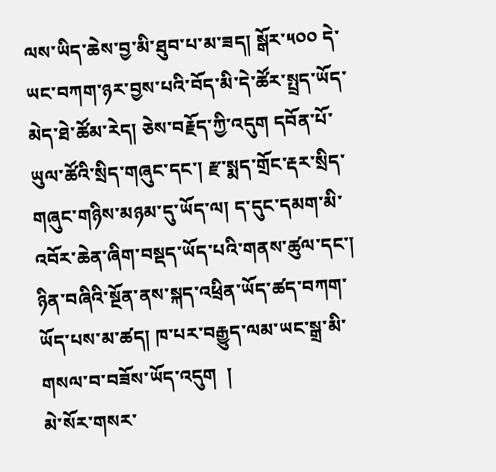ལས་ཡིད་ཆེས་བྱ་མི་ཐུབ་པ་མ་ཟད། སྒོར་༥༠༠ དེ་ཡང་བཀག་ཉར་བྱས་པའི་བོད་མི་དེ་ཚོར་སྤྲད་ཡོད་མེད་ཐེ་ཚོམ་རེད། ཅེས་བརྗོད་ཀྱི་འདུག དབོན་པོ་ཡུལ་ཚོའི་སྲིད་གཞུང་དང་། རྫ་སྨད་གྲོང་རྡར་སྲིད་གཞུང་གཉིས་མཉམ་དུ་ཡོད་ལ། ད་དུང་དམག་མི་འབོར་ཆེན་ཞིག་བསྡད་ཡོད་པའི་གནས་ཚུལ་དང་། ཉིན་བཞིའི་སྔོན་ནས་སྐད་འཕྲིན་ཡོད་ཚད་བཀག་ཡོད་པས་མ་ཚད། ཁ་པར་བརྒྱུད་ལམ་ཡང་སྒྲ་མི་གསལ་བ་བཟོས་ཡོད་འདུག  །
མེ་སོར་གསར་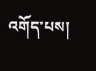འགོད་པས།